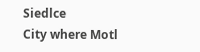Siedlce
City where Motl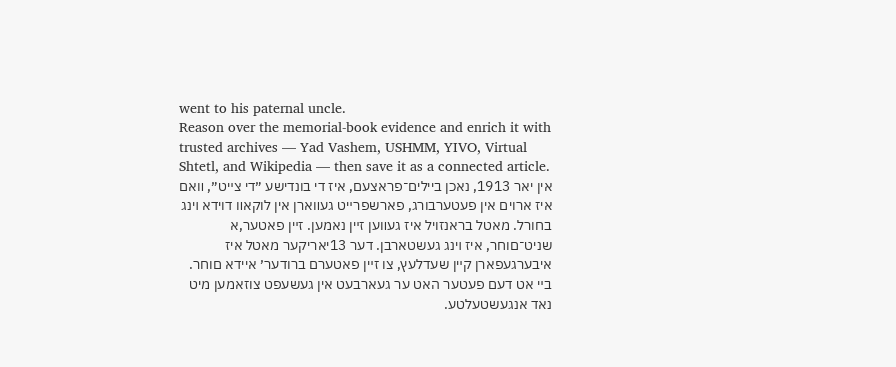went to his paternal uncle.
Reason over the memorial-book evidence and enrich it with trusted archives — Yad Vashem, USHMM, YIVO, Virtual Shtetl, and Wikipedia — then save it as a connected article.
אין יאר 1913, נאכן ביילים־פראצעם, איז די בונדישע ״די צײט״, װאם איז ארוים אין פעטערבורג, פארשפרײט געװארן אין לוקאװ דוידא ױנג בחורל. מאטל בראנזויל איז געװען זײן נאמען. זײן פאטער,א שניט־םוחר, איז ױנג געשטארבן. דער 13יאריקער מאטל איז איבערגעפארן קײן שעדלעץ, צו זײן פאטערם ברודער׳ איידא םוחר. בײ אט דעם פעטער האט ער געארבעט אין געשעפט צוזאמען מיט נאד אנגעשטעלטע.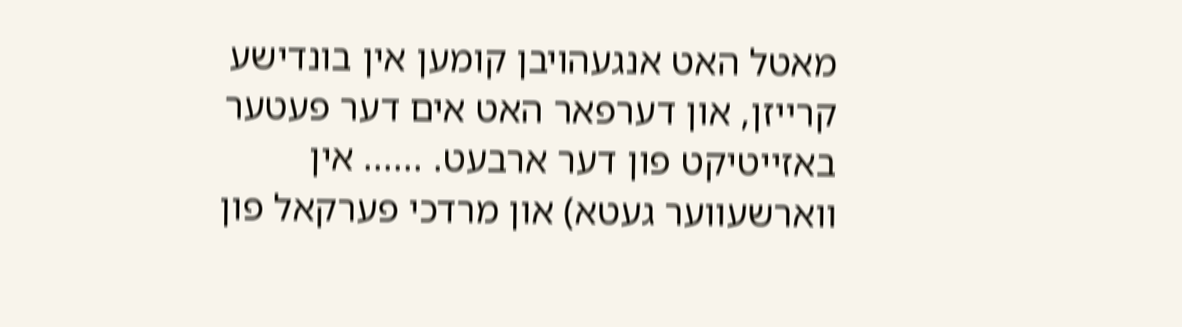מאטל האט אנגעהויבן קומען אין בונדישע קרײזן, און דערפאר האט אים דער פעטער באזײטיקט פון דער ארבעט. ...... אין װארשעװער געטא) און מרדכי פערקאל פון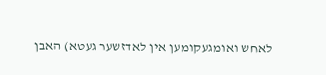לאחש ואומגעקומען אין לאדזשער געטא) האבן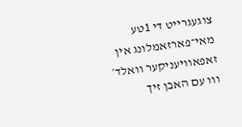צוגעגרײט די 1טע מאי־פארזאמלונג אין זאפאװיעניקער װאלד׳ וװ עם האבן זיך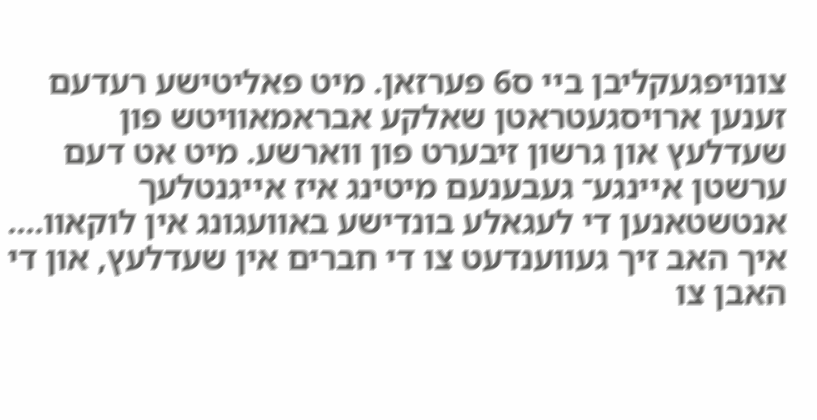צונויפגעקליבן בײ ס6 פערזאן. מיט פאליטישע רעדעם זענען ארויסגעטראטן שאלקע אבראמאװיטש פון שעדלעץ און גרשון זיבערט פון װארשע. מיט אט דעם ערשטן אײנגע־ געבענעם מיטינג איז אײגנטלעך אנטשטאנען די לעגאלע בונדישע באװעגונג אין לוקאװ.... איך האב זיך געװענדעט צו די חברים אין שעדלעץ, און די האבן צו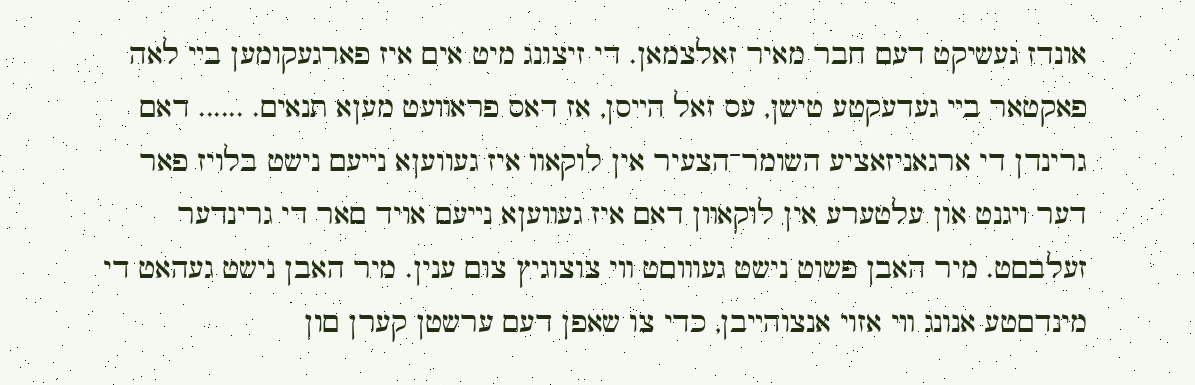אונדז געשיקט דעם חבר מאיר זאלצמאן. די זיצונג מיט אים איז פארגעקומען בײ לאה פאקטאר בײ געדעקטע טישן, עס זאל הײסן, אז דאס פראװעט מעןא תנאים. ...... דאם גרינדן די ארגאניזאציע השומר־הצעיר אין לוקאװ איז געוועןא נײעם נישט בלויז פאר דער ױגנט און עלטערע אין לוקאװן דאם איז געװעןא נײעם אויד םאר די גרינדער זעלבםט. מיר האבן פשוט נישט געוװםט װי צוצוגיץ צום ענין. מיר האבן נישט געהאט די מינדםטע אנונג װי אזוי אנצוהײבן, כדי צו שאפן דעם ערשטן קערן םון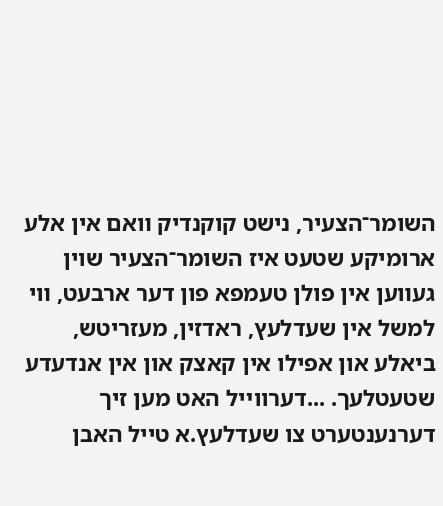השומר־הצעיר, נישט קוקנדיק װאם אין אלע ארומיקע שטעט איז השומר־הצעיר שוין געװען אין פולן טעמפא פון דער ארבעט, װי למשל אין שעדלעץ, ראדזין, מעזריטש, ביאלע און אפילו אין קאצק און אין אנדעדע שטעטלעך. ...דערווײל האט מען זיך דערנענטערט צו שעדלעץ.א טייל האבן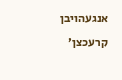אנגעהויבן קרעכצן׳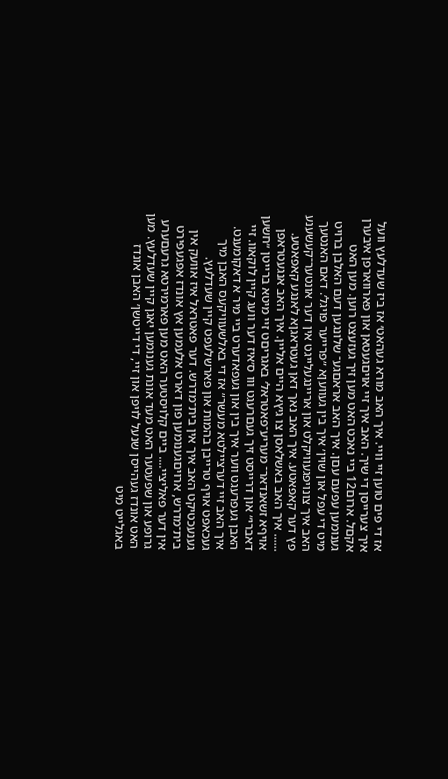אז די פים טוען זיי ווײ. איך האב מורא געהאט׳ אז ביז שעדלעץ וועל איך צערייסן די שיך. האב איך זיי אויםגעטאן און פארווארפן איבערן אקםל. ארום12 ביי נאכט האט מען זיך געזעצט רוען. מען האט גענומען עפעם עםן. איך האב אראםגע־ שלונגען דעם האלבן ברויט מיט די עפל און שוין׳ איך בין געװעןא ״פרײער פויגל׳. דאם האנטעך האב איך צונויפגעוויקלט און ארײנגעלייגט אין דער אונטער־קעשענע פץ דער קאפאטע. איך האב נאך דאן געטראגןא לאנגע קאפאטע. ...... איך האב באשלאסן צו גיץא הײם אלײן. איך האב אנגעטראפן אויףא זשאנדאר־ מעריע־פאטראל׳ באגריםט זײ מיטא ברײטן ״חשען דאברי״ און דרײסט זיך געםרעגט װו ס׳איז דער װעג קײן לוקאװ. זײ האבן געפרעגט װער איך בין און געפאדערט בײ מיר א דאקומענט. איך האב זײ דערצײלטא מעשר״ אז די באלשעװיקעס האבן מיך געכאפט אויף טרײבן בהמות און פארשלעפט קײן שעדלעץ. גענעכטיקט האב איך אין בית־מדרש. דער פאטראל איז אװעק אין בית־מדרש, ארויםגענומען פון דארט אלעמען אץ אונדז אפגעפירט אין דער פאליציי.... בײם קלויסטער האט מען פארמירטא גרעםערע גרופע און שפעטער האט מעד אונת גענומען יאגן קײן שעדלעץ. מען האט אונדז געהײסן שנעל לויפן און זײ, די דײטשן׳ האבן אונדז באגלײט מיט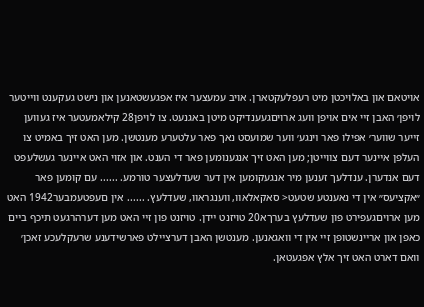אויטאם און באלויכטן מיט רעפלעקטארן. אויב עמעצער איז אפגעשטאנען און נישט געקענט װײטער לויפן׳ האבן זײ אים אויפן װעג ארויםגעענדיקט מיטן באגנעט. צו לויפן28 קילאמעטער איז געװען זײער שװער׳ אפילו פאר ױנגע׳ װער שמועסט נאך פאר עלטערע מענטשן. מען האט זיך באמיט צו העלפן אײנער דעם צװײטן; מען האט זיך אנגענומען פאר די הענט. און אזוי האט אײנער געשלעפט דעם אנדערן. ענדלעך זענען מיר אנגעקומען אין דער שעדלעצער טורמע. ...... עם קומען פאר ״אקציעס״ אין די נאענטע שטעט< סאקאלאװ, װענגראװ, שעדלעץ. ...... אין םעפטעמבער1942 האט מען ארויםגעפירט פון שעדלעץ בערךא20 טויזנט ײדן. טויזנט פון זײ האט מען דערהרגעט תיכף בײם כאפן און ארײנשטופן זײ אין די װאגאנען. מענטשן האבן דערצײלט פארשידענע שרעקלעכע זאכן׳ װאם דארט האט זיך אלץ אפגעטאן.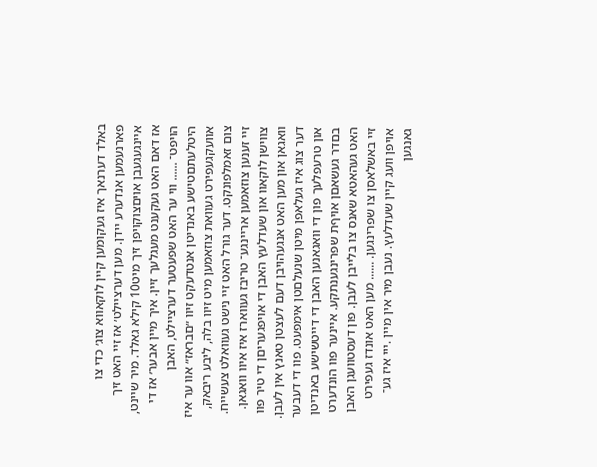באלד דערנאך איז געקומען קײן לוקאװא צוג׳ כדי צו פארנעמען אנדערע ײדן. מען דערצײלט׳ אז זײ האט זיך אײנגעגעבן אויםצוקויפן זיך מיט10 קילא גאלד. מיר שײנט, אז דאם האט געקענט מעגלעך זײן. איך מײן אבער׳ אז די הויפט־ ...... װי ער האט שפעטער דערצײלט, האבן היטלעתםטישע באנדיטן אנטדעקט זיװ ״םבראז״ אװ ער איז אװעקגעפירט געװאת צוזאמען מיט זיװ בלה, ליבע ריבאק, צום זאמלפונקט. דער גורל האט זײ נישט געװאלט צעשײח. זײ זענען צוזאמען ארײנגע־ טריבז געװארז איז איװ װאגאן. צװישן לוקאװ און שעדלעץ האבן די אויפגעריםן די טיר פװ װאגאן און מען האט אנגעהויבן דעם לעצטן טאנץ אין לעבן. דער צוג איז געלאפן מיטן שנעלםטן אימפעט. פװ די דעבער און טרעפלעך פון די װאגאנען האבן די דײטשישע באנדיטן בםדר געשאםן אויףת שפרינגענתקע. אײנער פװ הונדערט האט געהאטא שאנס צו בלײבן לעבן. פון דעסטװעגן האבן זײ באשלאסן צו שפרינגען. ...... מען האט אונדז געפירט אויפן װעג קײן שעדלעץ. נעבן מיר אין מײן .ײי איז גע־ גאנגען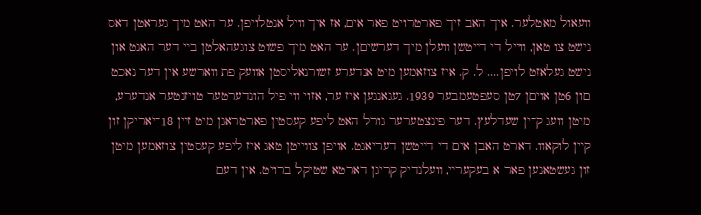װעאול מאטלער. איך האב זיך פארטרויט פאר אים, אז איך װיל אנטלויפן. ער האט מיך געראטן דאס נישט צו טאן, װײל די דײטשן װעלן מיך דערשיםן. ער האט מיך פשוט צוגעהאלטן בײ דער האנט און נישט געלאזט לויפן.... ל. ק. איז צוזאמען מיט אנדערע זשורנאליסטן אװעק פת װארשע אין דער נאכט םון 6טן אויםן 7טן סעפטעמבער 1939. געגאנגען איז ער, אזוי װי פיל הונדערטער טויזנטער אנדערע, מיטן וועג ק־ין שעדלעץ. דער פינצטערער גורל האט ליפע קעסטין פארטראגן מיט זײן 18־יאריקן זון קײן לוקאװ. דארט האבן אים די דײטשן דעריאגט. אויפן צוױיטן טאג איז ליפע קעסטין צוזאמען מיטן זון געשטאנען פאר א בעקערײ, װעלנדיק קריגן דארטא שטיקל ברויט. אין דעם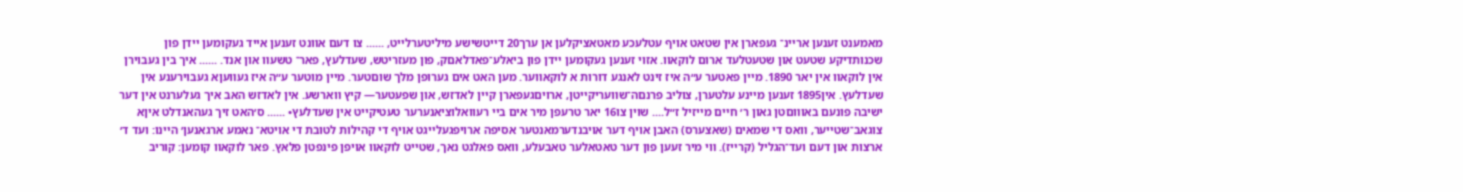מאמענט זענען ארײנ־ געפארן אין שטאט אויף עטלעכע מאטאציקלען אן ערך20 דײטשישע מיליטערלײט, ...... צו דעם אװנט זענען אייד געקומען ײדן פון שכנותדיקע שטעט און שטעטלעד ארום לוקאוו. אזוי זענען געקומען ײדן פון ביאלע־פאדלאםק, פון מעזריטש, שעדלעץ, פאר־ טשעװ און אנד. ...... איך בין געבוירן אין לוקאװ אין יאר 1890. מײן פאטער ע״ה איז זינט לאנגע דורות א לוקאװער. מען האט אים גערופן מלך שוםטער. מײן מוטער ע״ה איז געװעןא געבוירענע אין שעדלעץ. אין1895 זענען מײנע עלטערן, צוליב פרנםה־שװעריקײטן, ארויםגעפארן קײן לאדזש, און שפעטער— קיץ װארשע. אין לאדזש האב איך געלערנט אין דער ישיבה פונעם באוװםטן גאון ר׳ חײם מײזיל ז״ל.... שוין צו16 יאר טרעפן מיר אים ביי רעוואלוציאנערער טעטיקייט אין שעדלעץ• ...... ס׳האט זיך געהאנדלט איןא צוגאב־שטײער, װאס די שמאים (שאצערס) האבן אויף דער אויבנדערמאנטער אסיפה ארויפגעלײגט אויף די קהילות לטובת די אויטא־ נאמע ארגאנען׳ הײנו: ועד ד׳ ארצות און דעם ועד־הגליל (קרײז). װי מיר זעען פון דער טאטאלער טאבעלע, װאס פאלגט נאך, שטײט לוקאװ אויפן פינפטן פלאץ. פאר לוקאװ קומען: קוריב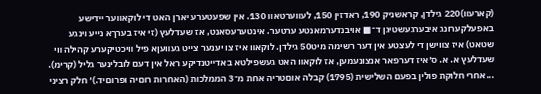(קארעװ)220 גילדן, קראשניק 190, ראדזין 150, לעװערטאװ 130. אין שפעטערע יארן האט די לוקאװער ײדישע באפעלקערונג איבערגעשטיגן ד־■ אויבנדערמאנטע ערטער. אינטערעסאנט, אז שעדלעץ (זי איז בערךא נײע ױנגע שטאט) איז צװישן די לעצטע אין דער רשימה מיט50 גילדן. לוקאװ איז צו יענער צײט געװעןא פיל װיכטיקערע קהילה װי שעדלעץ א. א. ס׳איז דערפאר אנצונעמען, אז לוקאװ האט געשפילטא באדײטנדיקע ראל אין דעם לובלינער גליל (קרימ). ...אחרי חלוקת פולין בפעם השלישית (1795) קבלה אוםטריה אחת מ־3 הממלכות (האחרות רוםיה ופרוםיד.)׳ חלק רציני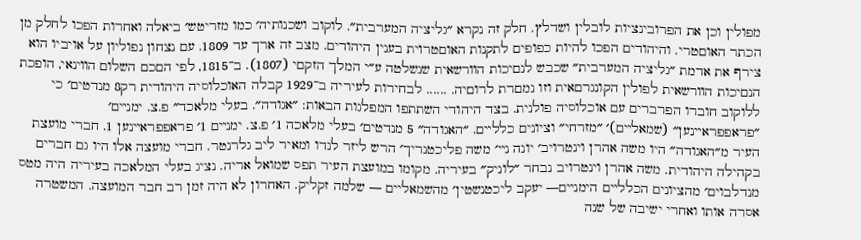מפולין וכן את הפרובינציות לובלין ושדלץ. חלק זה נקרא ״גליציה המערבית״. לוקוב ושכנותיה׳ כמו מזריטש׳ ביאלה ואחרות הפכו לחלק מן הכתר האוםטרי. והיהודים הפכו להיות כפופים לתקנות האוםטרױת בענין היהודים. מצב זה ארך עד 1809. עם נצחון נפוליון על אויביו הוא צירף את אדמת ״גליציה המערבית״ שכבש לנםיכות הװרשאית שנשלטה ע״י המלך הזקםי (1807). ב־1815, לפי הםכם השלום הװינאי, הופכת הנםיכות הװרשאית לפולין הקונגרםאית וזו נמםרת לרוםיה. ...... לבחירות לעיריה ב־1929 קבלה האוכלוסיה היהודית רק8 מנדטים׳ כי ללוקוב חוברו הפרברים עם אוכלוסיה פולנית. בצד היהודי השתתפו המפלגות הבאות: ״אגודה״. בעלי מלאכד״ פ.צ. ימנײם׳ ״פראפפראײנען״ (שמאלײם)׳ ״מזרחי״ וציונים כללײם. ״האגודה״ 5 מנדטים׳ בעלי מלאכה 1׳ פ.צ. ימנײם 1׳ פראפפראײנען 1. חברי מועצת העיר מ״האגודה״ היו משה אהרן וינטרויב׳ יונה נײ׳ משה פליכטנריך׳ הרש ליזר לנדו ומאיר ליב גלרנטר. חברי מועצה אלו היו גם חברים בקהילה היהודית. משה אהרן וינטרויב נבחר ״לוניק״ בעיריה. מקומו במועצת העיר תפס שמואל אריה. נציג בעלי המלאכה בעיריה היה מטס מנדלבוים׳ מהציונים הכללײם הימנײם— יעקב ליכטנשטין׳ מהשמאליים — שלמה זקליק. האחרון לא היה זמן רב חבר המועצה. המשטרה אסרה אותו ואחרי ישיבה של שנה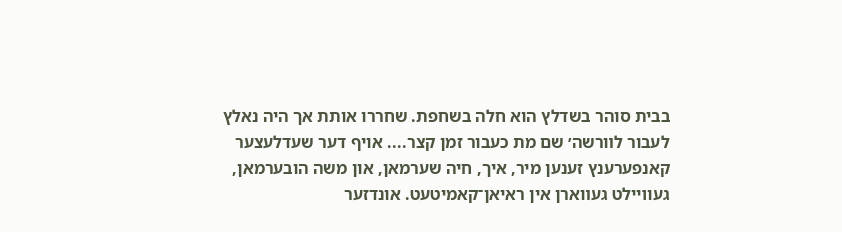בבית סוהר בשדלץ הוא חלה בשחפת. שחררו אותת אך היה נאלץ לעבור לװרשה׳ שם מת כעבור זמן קצר.... אויף דער שעדלעצער קאנפערענץ זענען מיר, איך, חיה שערמאן, און משה הובערמאן, געוױילט געװארן אין ראיאן־קאמיטעט. אונדזער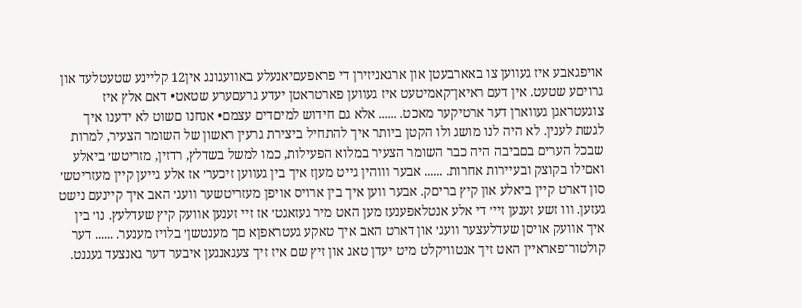אויפגאבע איז געװען צו באארבעטן און ארגאניזירן די פראפעםיאנעלע באװעגונג אין12 קליינע שטעטלעד און גרויםע שטעט. אין דעם ראיאן־קאמיטעט איז געװען פארטראטן יעדע גרעםערע שטאט• דאם אלץ איז צוגעטראגן געװארן דער ארטיקער מאכט. ...... אלא גם חידוש למיםדים עצמם• אנחנו םשוט לא ידענו איך לגשת לענין. לא היה לנו מושג ולו הקטן ביותר איך להתחיל ביצירת גרעין ראשון של השומר הצעיר, למרות שבכל הערים בםביבה היה כבר השומר הצעיר במלוא הפעילות, כמו למשל בשדלץ, רדזין, מזריטש׳ ביאלע ואםילו בקוצק ובעײרות אחרות. ...... אבער װוהין גײט מעןז איך בין געװען זיכער׳ אז אלע גײען קײן מעזריטש׳ סון דארט קײן ביאלע און קיץ בריםק. אבער װען איך בין ארויס אויפן מעזריטשער װעג׳ האב איך קײנעם נישט געזען. װו זשע זענען זײ׳ די אלע אנטלאפענעז מען האט מיר געזאגט׳ אז זײ זענען אװעק קיץ שעדלעץ. נו׳ בין איך אװעק אויסן שעדלעצער װעג׳ און דארט האב איך טאקע געטראפןא םך מענטשן׳ בלויז מענער. ...... דער קולטור־פאראײן האט זיך אנטװיקלט מיט יעדן טאג און זיץ שם איז זיך צעגאנגען איבער דער גאנצעד געגנט.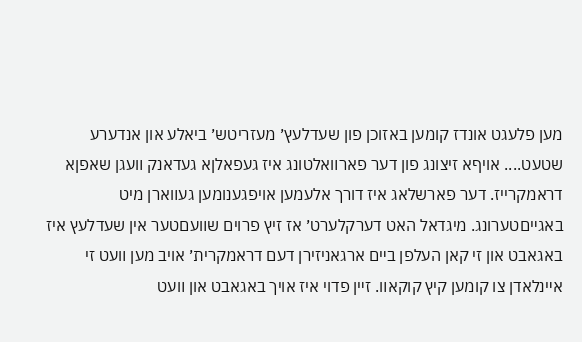מען פלעגט אונדז קומען באזוכן פון שעדלעץ׳ מעזריטש׳ ביאלע און אנדערע שטעט.... אויףא זיצונג פון דער פארװאלטונג איז געפאלןא געדאנק װעגן שאפןא דראמקרייז. דער פארשלאג איז דורך אלעמען אויפגענומען געװארן מיט באגײםטערונג. מיגדאל האט דערקלערט׳ אז זיץ פרוים שװעםטער אין שעדלעץ איז באגאבט און זי קאן העלפן בײם ארגאניזירן דעם דראמקרית׳ אויב מען װעט זי אײנלאדן צו קומען קיץ קוקאװ. זײן פדוי איז אויך באגאבט און װעט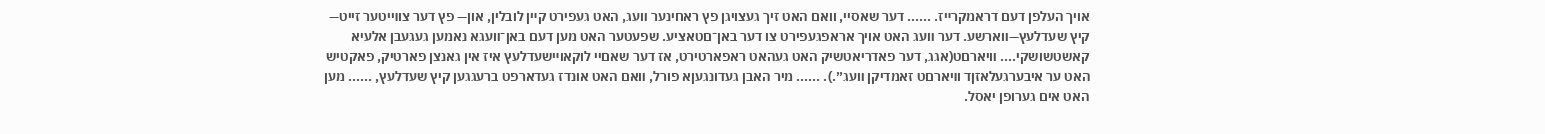אויך העלפן דעם דראמקרײז. ...... דער שאסיי, וואם האט זיך געצויגן פץ ראחינער װעג, האט געפירט קײן לובלין, און— פץ דער צוױיטער זייט— קיץ שעדלעץ—װארשע. דער װעג האט אויך אראפגעפירט צו דער באן־םטאציע. שפעטער האט מען דעם באן־װעגא נאמען געגעבן אלעיא קאשטשושקי.... װיארםט(אגג, דער פאדריאטשיק האט געהאט ראפארטירט, אז דער שאםיי לוקאוײשעדלעץ איז אין גאנצן פארטיק, פאקטיש האט ער איבערגעלאזןד וױארםט זאמדיקן װעג״.). ...... מיר האבן געדונגעןא פורל, װאם האט אונדז געדארפט ברעגגען קיץ שעדלעץ, ...... מען האט אים גערופן יאסל.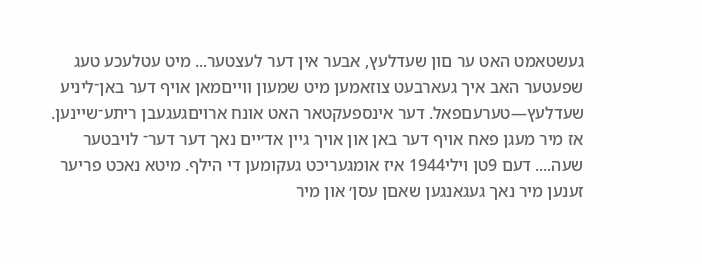געשטאמט האט ער םון שעדלעץ, אבער אין דער לעצטער... מיט עטלעכע טעג שפעטער האב איך געארבעט צוזאמען מיט שמעון װײםמאן אויף דער באן־ליניע שעדלעץ—טערעםפאל. דער אינספעקטאר האט אונח ארויםגעגעבן ריתע־שײנען. אז מיר מעגן פאח אויף דער באן און אויך גײן אד׳ײם נאך דער דער־ לויבטער שעה.... דעם 9טן ױלי1944 איז אומגעריכט געקומען די הילף. מיטא נאכט פריער זענען מיר נאך געגאנגען שאםן עסן׳ און מיר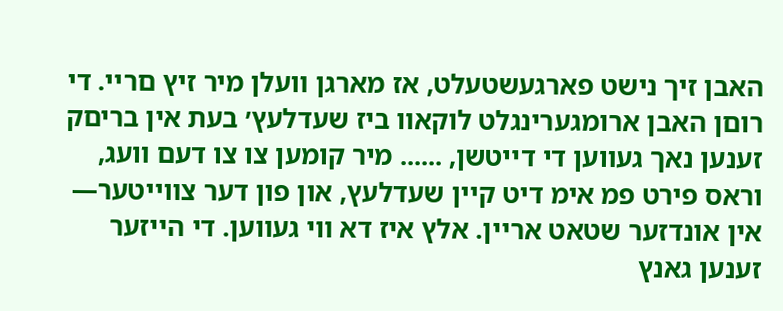האבן זיך נישט פארגעשטעלט, אז מארגן װעלן מיר זיץ םרײ. די רוםן האבן ארומגערינגלט לוקאװ ביז שעדלעץ׳ בעת אין בריםק זענען נאך געװען די דײטשן, ...... מיר קומען צו צו דעם װעג, וראס פירט פמ אימ דיט קײן שעדלעץ, און פון דער צװײטער— אין אונדזער שטאט ארײן. אלץ איז דא װי געװען. די הײזער זענען גאנץ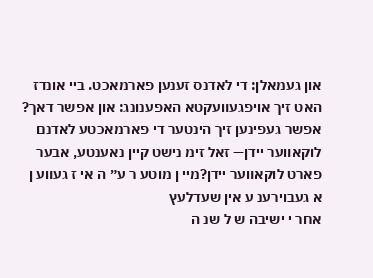און געמאלן: די לאדנס זענען פארמאכט. בײ אונדז האט זיך אויפגעװעקטא האפענונג: און אפשר דאך? אפשר געפינען זיך הינטער די פארמאכטע לאדנם לוקאװער יידן— זאל זימ נישט קײן נאענטע, אבער פארט לוקאװער ײדן?מײ ן מוטע ר ע״ ה אי ז געװע ן א געבוירענ ע אין שעדלעץ
אחר י ישיבה ש ל שנ ה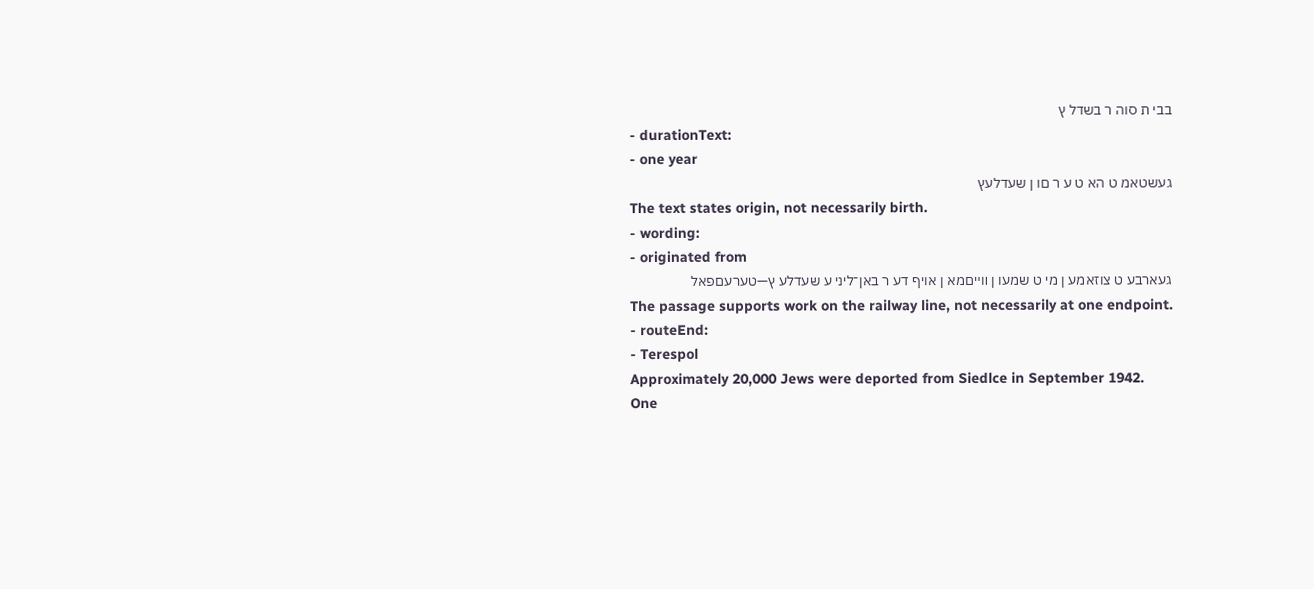בבי ת סוה ר בשדל ץ
- durationText:
- one year
געשטאמ ט הא ט ע ר םו ן שעדלעץ
The text states origin, not necessarily birth.
- wording:
- originated from
געארבע ט צוזאמע ן מי ט שמעו ן װײםמא ן אויף דע ר באן־ליני ע שעדלע ץ—טערעםפאל
The passage supports work on the railway line, not necessarily at one endpoint.
- routeEnd:
- Terespol
Approximately 20,000 Jews were deported from Siedlce in September 1942.
One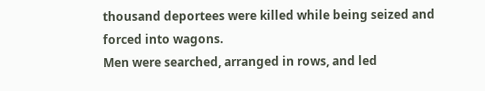thousand deportees were killed while being seized and forced into wagons.
Men were searched, arranged in rows, and led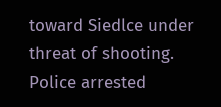toward Siedlce under threat of shooting.
Police arrested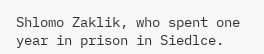Shlomo Zaklik, who spent one year in prison in Siedlce.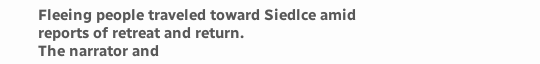Fleeing people traveled toward Siedlce amid reports of retreat and return.
The narrator and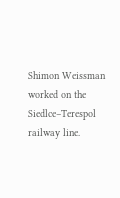Shimon Weissman worked on the Siedlce–Terespol railway line.